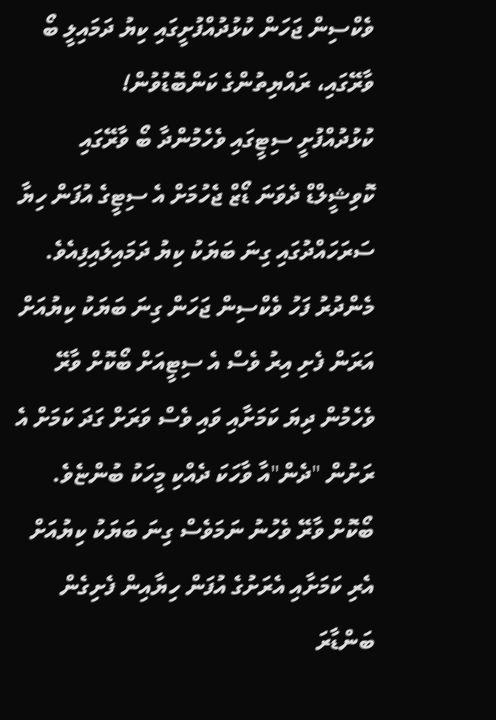ވެކްސިން ޖަހަން ކުޅުދުއްފުށީގައި ކިޔު ދަމައިލީ ބޯ ވާރޭގައި، ރައްޔިތުންގެ ކަންބޮޑުވުން!
ކުޅުދުއްފުށީ ސިޓީގައި ވެހެމުންދާ ބޯ ވާރޭގައި ކޮވިޝީލްޑް ދެވަނަ ޑޯޒް ޖެހުމަށް އެ ސިޓީގެ އުފަން ހިޔާ ސަރަހައްދުގައި ގިނަ ބަޔަކު ކިޔު ދަމައިލައިފިއެވެ.
މެންދުރު ފަހު ވެކްސިން ޖަހަން ގިނަ ބަޔަކު ކިޔުއަށް އަރަން ފެށި އިރު ވެސް އެ ސިޓީއަށް ބޯކޮށް ވާރޭ ވެހެމުން ދިޔަ ކަމަށާއި ވައި ވެސް ވަރަށް ގަދަ ކަމަށް އެ ރަށުން "ދެން"އާ ވާހަކަ ދެއްކި މީހަކު ބުންޏެވެ. ބޯކޮށް ވާރޭ ވެހުނު ނަމަވެސް ގިނަ ބަޔަކު ކިޔުއަށް އެރި ކަމަށާއި އެރަށުގެ އުފަން ހިޔާއިން ފެށިގެން ބަންޑާރަ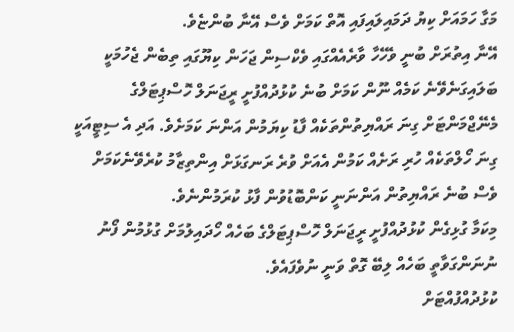މަގާ ހަމައަށް ކިޔު ދަމައިލައިފައި އޮތް ކަމަށް ވެސް އޭނާ ބުންޏެވެ.
އޭނާ އިތުރަށް ބުނީ ވެހޭހާ ވާރެއެއްގައި ވެކްސިން ޖަހަން ކިޔޫގައި ތިބެން ޖެހުމަކީ ބަލައިގަނެވޭނެ ކަމެއް ނޫން ކަމަށް ބުނެ ކުޅުދުއްފުށީ ރީޖަނަލް ހޮސްޕިޓަލްގެ މެނޭޖްމަންޓަށް ގިނަ ރައްޔިތުންތަކެއް ފާޑު ކިޔަމުން އަންނަ ކަމަށެވެ. އަދި އެ ސިޓީއަކީ ގިނަ ހޯލްތަކެއް ހުރި ރަށެއް ކަމުން އެއަށް ވުރެ ރަނގަޅަށް އިންތިޒާމު ކުރެވޭނެކަމަށް ވެސް ބުނެ ރައްޔިތުން އަންނަނީ ކަންބޮޑުވުން ފާޅު ކުރަމުންނެވެ.
މިކަމާ ގުޅިގެން ކުޅުދުއްފުށީ ރީޖަނަލް ހޮސްޕިޓަލްގެ ބަހެއް ހޯދައިލުމަށް ގުޅުމުން ފޯނު ނުނަންގަވާތީ ބަހެއް ލިބޭ ގޮތް ވަނީ ނުވެފައެވެ.
ކުޅުދުއްފުއްޓަށް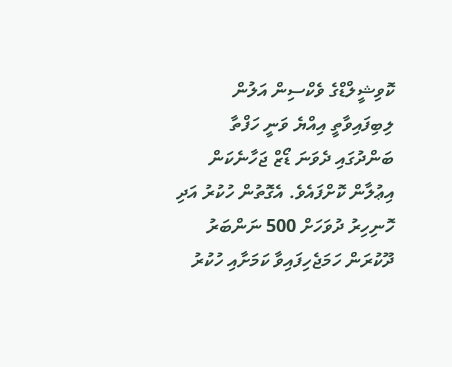ކޮވިޝީލްޑްގެ ވެކްސިން އަލުން ލިބިފައިވާތީ އިއްޔެ ވަނީ ހަފްތާ ބަންދުގައި ދެވަނަ ޑޯޒް ޖަހާނެކަން އިޢުލާން ކޮށްފައެވެ. އެގޮތުން ހުކުރު އަދި ހޮނިހިރު ދުވަހަށް 500 ނަންބަރު ދޫކުރަން ހަމަޖެހިފައިވާ ކަމަށާއި ހުކުރު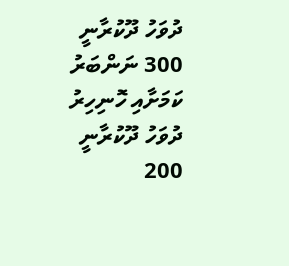ދުވަހު ދޫކުރާނީ 300 ނަންބަރު ކަމަށާއި ހޮނިހިރު ދުވަހު ދޫކުރާނީ 200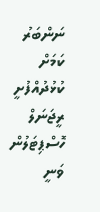ނަންބަރު ކަމަށް ކުޅުދުއްފުށީ ރީޖަނަލް ހޮސްޕިޓަލުން ވަނީ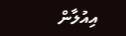އިއުލާން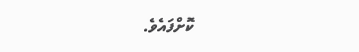ކޮށްފައެވެ.